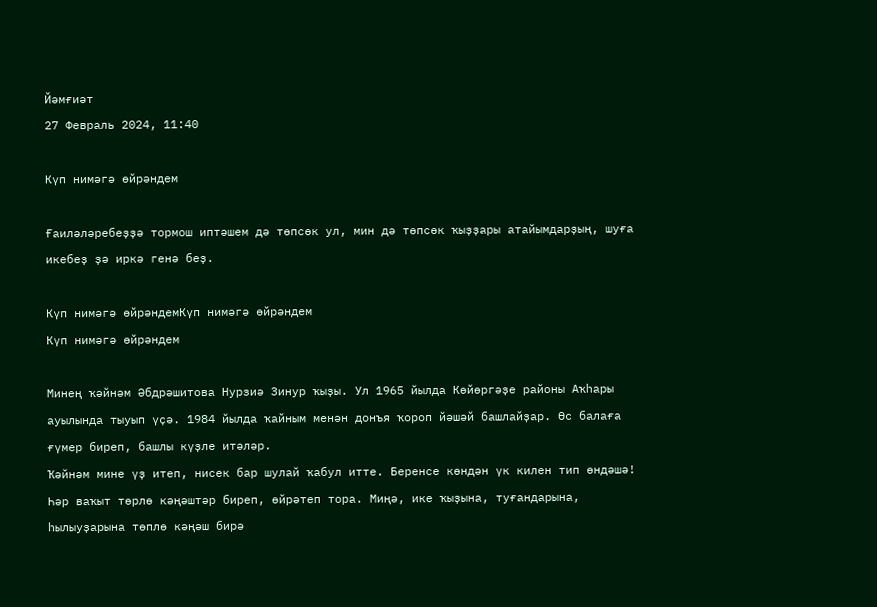Йәмғиәт
27 Февраль 2024, 11:40

Күп нимәгә өйрәндем

Ғаиләләребеҙҙә тормош иптәшем дә төпсөк ул, мин дә төпсөк ҡыҙҙары атайымдарҙың, шуға икебеҙ ҙә иркә генә беҙ.

Күп нимәгә өйрәндемКүп нимәгә өйрәндем
Күп нимәгә өйрәндем

Минең ҡәйнәм Әбдрәшитова Нурзиә Зинур ҡыҙы. Ул 1965 йылда Көйөргәҙе районы Аҡһары ауылында тыуып үҫә. 1984 йылда ҡайным менән донъя ҡороп йәшәй башлайҙар. Өс балаға ғүмер биреп, башлы күҙле итәләр.
Ҡәйнәм мине үҙ итеп, нисек бар шулай ҡабул итте. Беренсе көндән үк килен тип өндәшә! Һәр ваҡыт төрлө кәңәштәр биреп, өйрәтеп тора. Миңә, ике ҡыҙына, туғандарына, һылыуҙарына төплө кәңәш бирә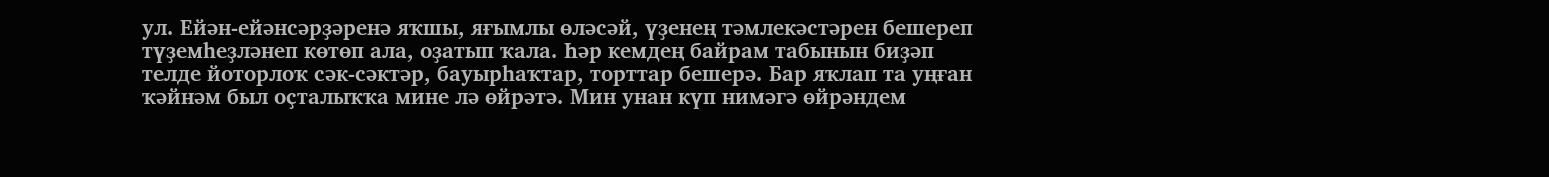ул. Ейән-ейәнсәрҙәренә яҡшы, яғымлы өләсәй, үҙенең тәмлекәстәрен бешереп түҙемһеҙләнеп көтөп ала, оҙатып ҡала. Һәр кемдең байрам табынын биҙәп телде йоторлоҡ сәк-сәктәр, бауырһаҡтар, торттар бешерә. Бар яҡлап та уңған ҡәйнәм был оҫталыҡҡа мине лә өйрәтә. Мин унан күп нимәгә өйрәндем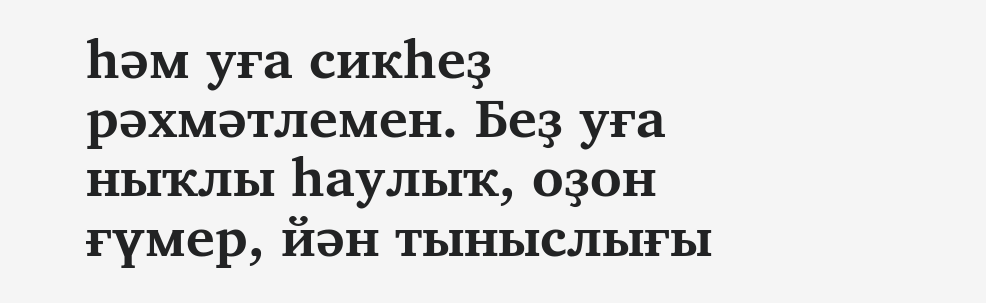һәм уға сикһеҙ рәхмәтлемен. Беҙ уға ныҡлы һаулыҡ, оҙон ғүмер, йән тыныслығы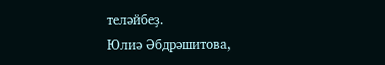теләйбеҙ.
Юлиә Әбдрәшитова,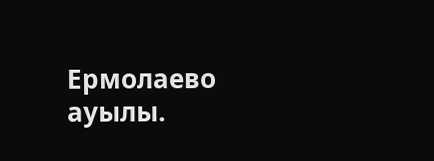Ермолаево ауылы.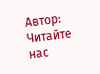Автор:
Читайте нас